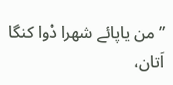”من یاپائے شهرا دْوا کنگا اَتان،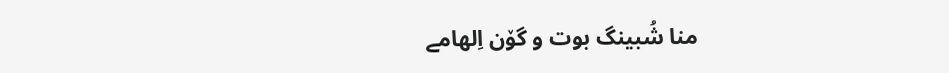منا شُبینگ بوت و گۆن اِلهامے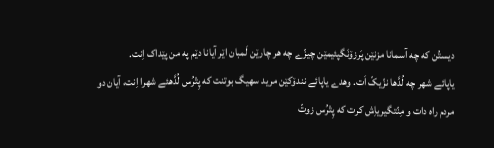دیستُن که چه آسمانا مزنێن پَرزۆنَگپئیمێن چیزّے چه هر چارێن لَمبان اێر آیانا دێم په من پێداک اِنت.
یاپائے شهر چه لُدَّها نزّیکّ اَت. وهدے یاپائے نندۆکێن مرید سهیگ بوتنت که پِتْرُس لُدَّهئے شهرا اِنت، آیان دو مردم راه دات و مِنّتگیریاِش کرت که پِتْرُس زوتّ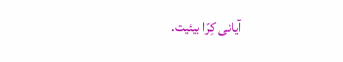آیانی کِرّا بیئیت.